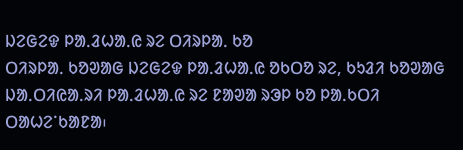ᱡᱮᱜᱮᱫ ᱞᱟᱹᱲᱦᱟᱹᱭ ᱨᱮ ᱛᱤᱨᱞᱟᱹ ᱠᱚ
ᱛᱤᱨᱞᱟᱹ ᱠᱚᱣᱟᱜ ᱡᱮᱜᱮᱫ ᱞᱟᱹᱲᱦᱟᱹᱭ ᱚᱠᱛᱚ ᱨᱮ, ᱠᱩᱲᱤ ᱠᱚᱣᱟᱜ ᱡᱟᱹᱛᱤᱭᱟᱹᱨᱤ ᱞᱟᱹᱲᱦᱟᱹᱭ ᱨᱮ ᱱᱟᱣᱟ ᱨᱳᱞ ᱠᱚ ᱞᱟᱹᱠᱛᱤ ᱛᱟᱦᱮᱸᱠᱟᱱᱟ᱾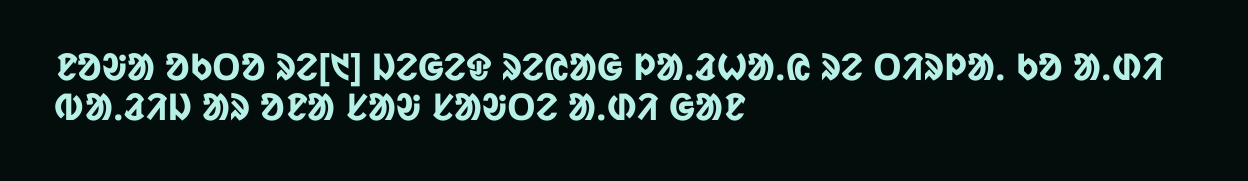ᱱᱚᱶᱟ ᱚᱠᱛᱚ ᱨᱮ[᱑] ᱡᱮᱜᱮᱫ ᱨᱮᱭᱟᱜ ᱞᱟᱹᱲᱦᱟᱹᱭ ᱨᱮ ᱛᱤᱨᱞᱟᱹ ᱠᱚ ᱟᱹᱰᱤ ᱵᱟᱹᱲᱤᱡ ᱟᱨ ᱚᱱᱟ ᱥᱟᱶ ᱥᱟᱶᱛᱮ ᱟᱹᱰᱤ ᱜᱟᱱ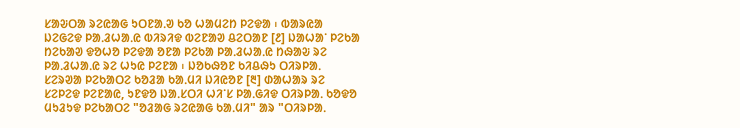ᱥᱟᱶᱛᱟ ᱨᱮᱭᱟᱜ ᱩᱛᱱᱟᱹᱣ ᱠᱚ ᱦᱟᱢᱮᱴ ᱞᱮᱫᱟ ᱾ ᱵᱟᱨᱭᱟ ᱡᱮᱜᱮᱫ ᱞᱟᱹᱲᱦᱟᱹᱭ ᱵᱤᱨᱤᱫ ᱵᱮᱱᱟᱣ ᱪᱮᱛᱟᱱ [᱒] ᱡᱟᱦᱟᱸ ᱞᱮᱠᱟ ᱴᱮᱠᱟᱣ ᱫᱚᱦᱚ ᱞᱮᱫᱟ ᱚᱱᱟ ᱞᱮᱠᱟ ᱞᱟᱹᱲᱦᱟᱹᱭ ᱴᱷᱟᱶ ᱨᱮ ᱞᱟᱹᱲᱦᱟᱹᱭ ᱨᱮ ᱦᱩᱭ ᱞᱮᱱᱟ ᱾ ᱡᱚᱠᱷᱚᱱ ᱠᱤᱪᱷᱩ ᱛᱤᱨᱞᱟᱹ ᱥᱮᱨᱣᱟ ᱞᱮᱠᱟᱛᱮ ᱠᱚᱲᱟ ᱠᱟᱹᱢᱤ ᱡᱤᱭᱚᱱ [᱓] ᱰᱟᱦᱟᱨ ᱨᱮ ᱥᱮᱞᱮᱫ ᱞᱮᱱᱟᱭ, ᱩᱱᱫᱚ ᱡᱟᱹᱥᱛᱤ ᱦᱤᱸᱥ ᱞᱟᱹᱜᱤᱫ ᱛᱤᱨᱞᱟᱹ ᱠᱚᱫᱚ ᱢᱩᱲᱩᱫ ᱞᱮᱠᱟᱛᱮ "ᱚᱲᱟᱜ ᱨᱮᱭᱟᱜ ᱠᱟᱹᱢᱤ" ᱟᱨ "ᱛᱤᱨᱞᱟᱹ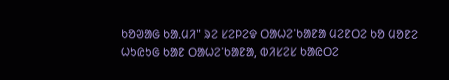ᱠᱚᱣᱟᱜ ᱠᱟᱹᱢᱤ" ᱨᱮ ᱥᱮᱞᱮᱫ ᱛᱟᱦᱮᱸᱠᱟᱱᱟ ᱢᱮᱱᱛᱮ ᱠᱚ ᱢᱚᱱᱮ ᱦᱩᱭᱩᱜ ᱠᱟᱱ ᱛᱟᱦᱮᱸᱠᱟᱱᱟ, ᱵᱤᱥᱮᱥ ᱠᱟᱭᱛᱮ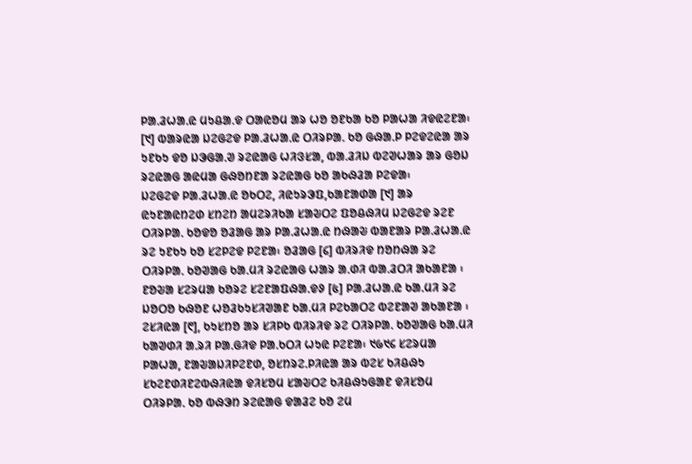ᱞᱟᱹᱲᱦᱟᱹᱭ ᱢᱩᱪᱟᱹᱫ ᱛᱟᱭᱚᱢ ᱟᱨ ᱦᱚ ᱚᱱᱠᱟ ᱠᱚ ᱞᱟᱦᱟ ᱤᱫᱭᱮᱱᱟ᱾ [᱑] ᱵᱟᱨᱭᱟ ᱡᱮᱜᱮᱫ ᱞᱟᱹᱲᱦᱟᱹᱭ ᱛᱤᱨᱞᱟᱹ ᱠᱚ ᱜᱷᱟᱹᱞ ᱞᱮᱫᱮᱭᱟ ᱟᱨ ᱩᱱᱠᱩ ᱫᱚ ᱡᱳᱜᱟᱹᱣ ᱨᱮᱭᱟᱜ ᱦᱤᱝᱥᱟ, ᱵᱟᱹᱲᱤᱡ ᱵᱮᱣᱦᱟᱨ ᱟᱨ ᱜᱚᱡ ᱨᱮᱭᱟᱜ ᱟᱭᱢᱟ ᱜᱷᱚᱴᱱᱟ ᱨᱮᱭᱟᱜ ᱠᱚ ᱟᱠᱷᱲᱟ ᱞᱮᱫᱟ᱾
ᱡᱮᱜᱮᱫ ᱞᱟᱹᱲᱦᱟᱹᱭ ᱚᱠᱛᱮ, ᱤᱭᱩᱨᱳᱯ,ᱠᱟᱱᱟᱰᱟ [᱑] ᱟᱨ ᱭᱩᱱᱟᱭᱴᱮᱰ ᱥᱴᱮᱴ ᱟᱢᱮᱨᱤᱠᱟ ᱥᱟᱶᱛᱮ ᱯᱚᱪᱷᱤᱢ ᱡᱮᱜᱮᱫ ᱨᱮᱱ ᱛᱤᱨᱞᱟᱹ ᱠᱚᱫᱚ ᱚᱲᱟᱜ ᱟᱨ ᱞᱟᱹᱲᱦᱟᱹᱭ ᱴᱷᱟᱶ ᱵᱟᱱᱟᱨ ᱞᱟᱹᱲᱦᱟᱹᱭ ᱨᱮ ᱩᱱᱠᱩ ᱠᱚ ᱥᱮᱞᱮᱫ ᱞᱮᱱᱟ᱾ ᱚᱲᱟᱜ [᱔] ᱵᱤᱨᱤᱫ ᱴᱚᱴᱷᱟ ᱨᱮ ᱛᱤᱨᱞᱟᱹ ᱠᱚᱣᱟᱜ ᱠᱟᱹᱢᱤ ᱨᱮᱭᱟᱜ ᱦᱟᱨ ᱟᱹᱰᱤ ᱵᱟᱹᱲᱛᱤ ᱟᱠᱟᱱᱟ ᱾ ᱱᱚᱶᱟ ᱥᱮᱨᱢᱟ ᱠᱚᱨᱮ ᱥᱮᱱᱟᱯᱷᱟᱹᱫᱽ [᱕] ᱞᱟᱹᱲᱦᱟᱹᱭ ᱠᱟᱹᱢᱤ ᱨᱮ ᱡᱚᱛᱚ ᱠᱷᱚᱱ ᱦᱚᱲᱠᱩᱥᱤᱣᱟᱱ ᱠᱟᱹᱢᱤ ᱞᱮᱠᱟᱛᱮ ᱵᱮᱱᱟᱣ ᱟᱠᱟᱱᱟ ᱾ ᱮᱥᱤᱭᱟ [᱖], ᱠᱩᱥᱴᱚ ᱟᱨ ᱥᱤᱞᱠ ᱵᱤᱨᱤᱫ ᱨᱮ ᱛᱤᱨᱞᱟᱹ ᱠᱚᱣᱟᱜ ᱠᱟᱹᱢᱤ ᱠᱟᱣᱰᱤ ᱟᱹᱨᱤ ᱞᱟᱹᱜᱤᱫ ᱞᱟᱹᱠᱛᱤ ᱦᱩᱭ ᱞᱮᱱᱟ᱾ ᱑᱙᱑᱔ ᱥᱮᱨᱢᱟ ᱞᱟᱦᱟ, ᱱᱟᱶᱟᱡᱤᱞᱮᱱᱰ, ᱚᱥᱴᱨᱮᱹᱞᱤᱭᱟ ᱟᱨ ᱵᱮᱥ ᱠᱤᱪᱷᱩ ᱥᱠᱮᱱᱰᱤᱱᱮᱵᱷᱤᱭᱟ ᱫᱤᱥᱚᱢ ᱥᱟᱶᱛᱮ ᱠᱤᱪᱷᱩᱜᱟᱱ ᱫᱤᱥᱚᱢ ᱛᱤᱨᱞᱟᱹ ᱠᱚ ᱵᱷᱳᱴ ᱨᱮᱭᱟᱜ ᱫᱟᱲᱮ ᱠᱚ ᱮᱢ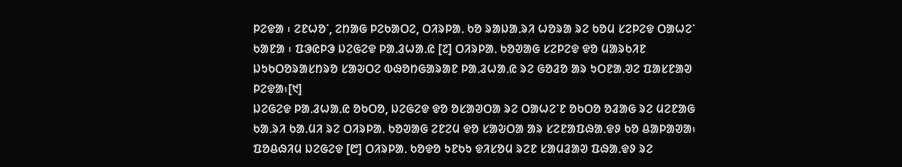ᱞᱮᱫᱟ ᱾ ᱮᱱᱦᱚᱸ, ᱮᱴᱟᱜ ᱞᱮᱠᱟᱛᱮ, ᱛᱤᱨᱞᱟᱹ ᱠᱚ ᱨᱟᱡᱟᱹᱨᱤ ᱦᱚᱨᱟ ᱨᱮ ᱠᱚᱢ ᱥᱮᱞᱮᱫ ᱛᱟᱦᱮᱸ ᱠᱟᱱᱟ ᱾ ᱯᱳᱭᱞᱳ ᱡᱮᱜᱮᱫ ᱞᱟᱹᱲᱦᱟᱹᱭ [᱗] ᱛᱤᱨᱞᱟᱹ ᱠᱚᱣᱟᱜ ᱥᱮᱞᱮᱫ ᱫᱚ ᱢᱟᱨᱠᱤᱱ ᱡᱩᱠᱛᱚᱨᱟᱥᱴᱨᱚ ᱥᱟᱶᱛᱮ ᱵᱷᱚᱴᱜᱟᱨᱟᱱ ᱞᱟᱹᱲᱦᱟᱹᱭ ᱨᱮ ᱜᱚᱲᱚ ᱟᱨ ᱩᱛᱱᱟᱹᱣᱮ ᱯᱟᱥᱱᱟᱣ ᱞᱮᱫᱟ᱾[᱑]
ᱡᱮᱜᱮᱫ ᱞᱟᱹᱲᱦᱟᱹᱭ ᱚᱠᱛᱚ, ᱡᱮᱜᱮᱫ ᱫᱚ ᱚᱥᱟᱣᱛᱟ ᱨᱮ ᱛᱟᱦᱮᱸᱱ ᱚᱠᱛᱚ ᱚᱲᱟᱜ ᱨᱮ ᱢᱮᱱᱟᱜ ᱠᱟᱹᱨᱤ ᱠᱟᱹᱢᱤ ᱨᱮ ᱛᱤᱨᱞᱟᱹ ᱠᱚᱣᱟᱜ ᱮᱱᱮᱢ ᱫᱚ ᱥᱟᱶᱛᱟ ᱟᱨ ᱥᱮᱱᱟᱯᱷᱟᱹᱫᱽ ᱠᱚ ᱪᱟᱞᱟᱣᱟ᱾ ᱯᱚᱪᱷᱤᱢ ᱡᱮᱜᱮᱫ [᱘] ᱛᱤᱨᱞᱟᱹ ᱠᱚᱫᱚ ᱩᱱᱠᱩ ᱫᱤᱥᱚᱢ ᱨᱮᱱ ᱥᱟᱢᱲᱟᱣ ᱯᱷᱟᱹᱫᱽ ᱨᱮ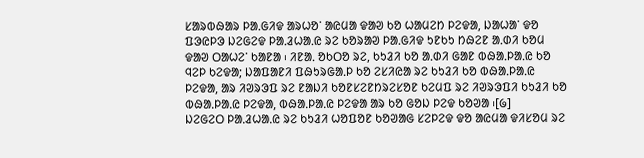ᱥᱟᱨᱵᱷᱟᱨ ᱞᱟᱹᱜᱤᱫ ᱟᱨᱦᱚᱸ ᱟᱭᱢᱟ ᱫᱟᱣ ᱠᱚ ᱦᱟᱢᱮᱴ ᱞᱮᱫᱟ, ᱡᱟᱦᱟᱸ ᱫᱚ ᱯᱳᱭᱞᱳ ᱡᱮᱜᱮᱫ ᱞᱟᱹᱲᱦᱟᱹᱭ ᱨᱮ ᱠᱚᱨᱟᱣ ᱞᱟᱹᱜᱤᱫ ᱩᱱᱠᱩ ᱴᱷᱮᱱ ᱟᱹᱰᱤ ᱠᱚᱢ ᱫᱟᱣ ᱛᱟᱦᱮᱸ ᱠᱟᱱᱟ ᱾ ᱤᱱᱟᱹ ᱚᱠᱛᱚ ᱨᱮ, ᱠᱩᱲᱤ ᱠᱚ ᱟᱹᱰᱤ ᱜᱟᱱ ᱵᱷᱟᱹᱞᱟᱹᱭ ᱠᱚ ᱧᱮᱞ ᱠᱮᱫᱟ; ᱡᱟᱯᱟᱱᱤ ᱯᱷᱩᱨᱜᱟᱹᱞ ᱠᱚ ᱮᱥᱤᱭᱟ ᱨᱮ ᱠᱩᱲᱤ ᱠᱚ ᱵᱷᱟᱹᱞᱟᱹᱭ ᱞᱮᱫᱟ, ᱟᱨ ᱤᱣᱨᱳᱯ ᱨᱮ ᱱᱟᱡᱤ ᱠᱚᱱᱥᱮᱱᱴᱨᱮᱥᱚᱱ ᱠᱮᱢᱯ ᱨᱮ ᱤᱣᱨᱳᱯᱤ ᱠᱩᱲᱤ ᱠᱚ ᱵᱷᱟᱹᱞᱟᱹᱭ ᱞᱮᱫᱟ, ᱵᱷᱟᱹᱞᱟᱹᱭ ᱞᱮᱫᱟ ᱟᱨ ᱠᱚ ᱜᱚᱡ ᱞᱮᱫ ᱠᱚᱣᱟ ᱾[᱙]
ᱡᱮᱜᱮᱛ ᱞᱟᱹᱲᱦᱟᱹᱭ ᱨᱮ ᱠᱩᱲᱤ ᱦᱚᱯᱚᱱ ᱠᱚᱣᱟᱜ ᱥᱮᱞᱮᱫ ᱫᱚ ᱟᱭᱢᱟ ᱫᱤᱥᱚᱢ ᱨᱮ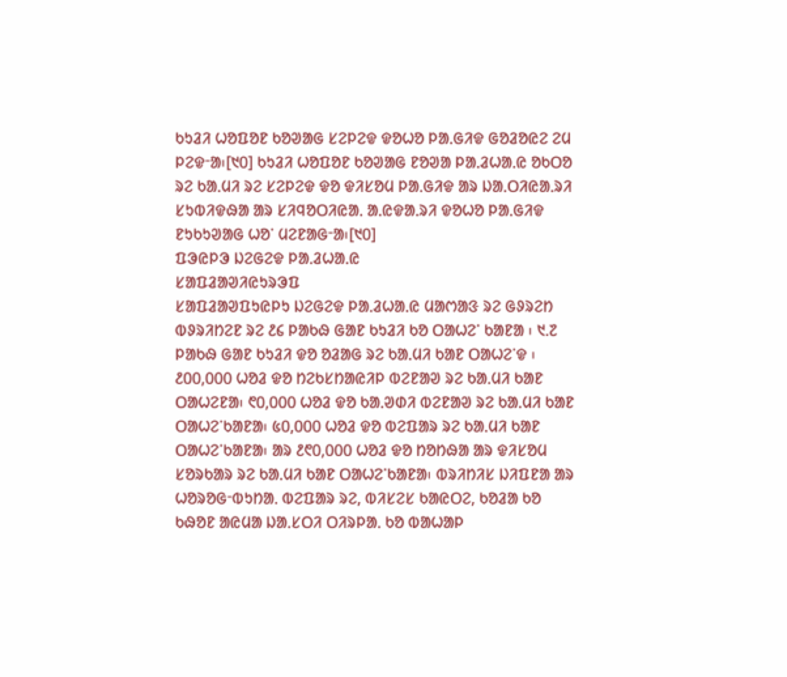ᱠᱩᱲᱤ ᱦᱚᱯᱚᱱ ᱠᱚᱣᱟᱜ ᱥᱮᱞᱮᱫ ᱫᱚᱦᱚ ᱞᱟᱹᱜᱤᱫ ᱜᱚᱲᱚᱭᱮ ᱮᱢ ᱞᱮᱫᱼᱟ᱾[᱑᱐] ᱠᱩᱲᱤ ᱦᱚᱯᱚᱱ ᱠᱚᱣᱟᱜ ᱱᱚᱣᱟ ᱞᱟᱹᱲᱦᱟᱹᱭ ᱚᱠᱛᱚ ᱨᱮ ᱠᱟᱹᱢᱤ ᱨᱮ ᱥᱮᱞᱮᱫ ᱫᱚ ᱫᱤᱥᱚᱢ ᱞᱟᱹᱜᱤᱫ ᱟᱨ ᱡᱟᱹᱛᱤᱭᱟᱹᱨᱤ ᱥᱩᱵᱤᱫᱷᱟ ᱟᱨ ᱥᱤᱧᱚᱛᱤᱭᱟᱹ ᱟᱹᱭᱫᱟᱹᱨᱤ ᱫᱚᱦᱚ ᱞᱟᱹᱜᱤᱫ ᱱᱩᱠᱩᱣᱟᱜ ᱦᱚᱸ ᱢᱮᱱᱟᱜᱼᱟ᱾[᱑᱐]
ᱯᱳᱭᱞᱳ ᱡᱮᱜᱮᱫ ᱞᱟᱹᱲᱦᱟᱹᱭ
ᱥᱟᱯᱲᱟᱣᱤᱭᱩᱨᱳᱯ
ᱥᱟᱯᱲᱟᱣᱯᱩᱭᱞᱩ ᱡᱮᱜᱮᱫ ᱞᱟᱹᱲᱦᱟᱹᱭ ᱢᱟᱬᱟᱝ ᱨᱮ ᱜᱽᱨᱮᱴ ᱵᱽᱨᱤᱴᱮᱱ ᱨᱮ ᱒᱔ ᱞᱟᱠᱷ ᱜᱟᱱ ᱠᱩᱲᱤ ᱠᱚ ᱛᱟᱦᱮᱸ ᱠᱟᱱᱟ ᱾ ᱑.᱗ ᱞᱟᱠᱷ ᱜᱟᱱ ᱠᱩᱲᱤ ᱫᱚ ᱚᱲᱟᱜ ᱨᱮ ᱠᱟᱹᱢᱤ ᱠᱟᱱ ᱛᱟᱦᱮᱸᱫ ᱾ ᱒᱐᱐,᱐᱐᱐ ᱦᱚᱲ ᱫᱚ ᱴᱮᱠᱥᱴᱟᱭᱤᱞ ᱵᱮᱱᱟᱣ ᱨᱮ ᱠᱟᱹᱢᱤ ᱠᱟᱱ ᱛᱟᱦᱮᱱᱟ᱾ ᱖᱐,᱐᱐᱐ ᱦᱚᱲ ᱫᱚ ᱠᱟᱹᱣᱰᱤ ᱵᱮᱱᱟᱣ ᱨᱮ ᱠᱟᱹᱢᱤ ᱠᱟᱱ ᱛᱟᱦᱮᱸᱠᱟᱱᱟ᱾ ᱕᱐,᱐᱐᱐ ᱦᱚᱲ ᱫᱚ ᱵᱮᱯᱟᱨ ᱨᱮ ᱠᱟᱹᱢᱤ ᱠᱟᱱ ᱛᱟᱦᱮᱸᱠᱟᱱᱟ᱾ ᱟᱨ ᱒᱖᱐,᱐᱐᱐ ᱦᱚᱲ ᱫᱚ ᱴᱚᱴᱷᱟ ᱟᱨ ᱫᱤᱥᱚᱢ ᱥᱚᱨᱠᱟᱨ ᱨᱮ ᱠᱟᱹᱢᱤ ᱠᱟᱱ ᱛᱟᱦᱮᱸᱠᱟᱱᱟ᱾ ᱵᱨᱤᱴᱤᱥ ᱡᱤᱯᱱᱟ ᱟᱨ ᱦᱚᱨᱚᱜᱼᱵᱩᱴᱟᱹ ᱵᱮᱯᱟᱨ ᱨᱮ, ᱵᱤᱥᱮᱥ ᱠᱟᱭᱛᱮ, ᱠᱚᱲᱟ ᱠᱚ ᱠᱷᱚᱱ ᱟᱭᱢᱟ ᱡᱟᱹᱥᱛᱤ ᱛᱤᱨᱞᱟᱹ ᱠᱚ ᱵᱟᱦᱟᱞ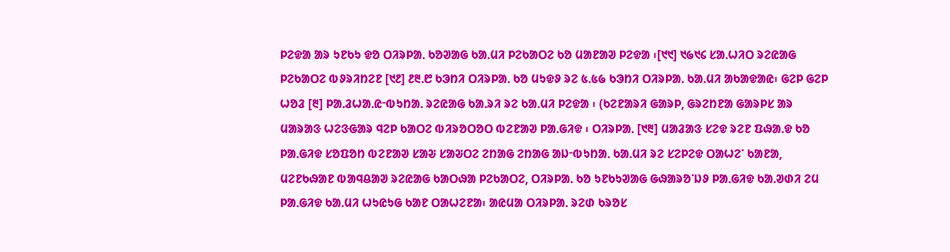ᱞᱮᱫᱟ ᱟᱨ ᱩᱱᱠᱩ ᱫᱚ ᱛᱤᱨᱞᱟᱹ ᱠᱚᱣᱟᱜ ᱠᱟᱹᱢᱤ ᱞᱮᱠᱟᱛᱮ ᱠᱚ ᱢᱟᱱᱟᱣ ᱞᱮᱫᱟ ᱾[᱑᱑] ᱑᱙᱑᱔ ᱥᱟᱹᱦᱤᱛ ᱨᱮᱭᱟᱜ ᱞᱮᱠᱟᱛᱮ ᱵᱽᱨᱤᱴᱮᱱ [᱑᱒] ᱒᱓ᱹ᱘ ᱠᱳᱴᱤ ᱛᱤᱨᱞᱟᱹ ᱠᱚ ᱢᱩᱫᱽ ᱨᱮ ᱕ᱹ᱕᱙ ᱠᱳᱴᱤ ᱛᱤᱨᱞᱟᱹ ᱠᱟᱹᱢᱤ ᱟᱠᱟᱫᱟᱭ᱾ ᱜᱮᱞ ᱜᱮᱞ ᱦᱚᱲ [᱓] ᱞᱟᱹᱲᱦᱟᱹᱭᱼᱵᱩᱴᱟᱹ ᱨᱮᱭᱟᱜ ᱠᱟᱹᱨᱤ ᱨᱮ ᱠᱟᱹᱢᱤ ᱞᱮᱫᱟ ᱾ (ᱠᱮᱱᱟᱨᱤ ᱜᱟᱨᱞ, ᱜᱨᱮᱴᱱᱟ ᱜᱟᱨᱞᱥ ᱟᱨ ᱢᱟᱨᱟᱝ ᱦᱮᱝᱜᱟᱨ ᱧᱮᱞ ᱠᱟᱛᱮ ᱵᱤᱨᱚᱛᱚᱛ ᱵᱮᱱᱟᱣ ᱞᱟᱹᱜᱤᱫ ᱾ ᱛᱤᱨᱞᱟᱹ [᱑᱓] ᱢᱟᱲᱟᱝ ᱥᱮᱫ ᱨᱮᱱ ᱯᱷᱟᱹᱫ ᱠᱚ ᱞᱟᱹᱜᱤᱫ ᱥᱚᱯᱚᱴ ᱵᱮᱱᱟᱣ ᱥᱟᱶ ᱥᱟᱶᱛᱮ ᱮᱴᱟᱜ ᱮᱴᱟᱜ ᱟᱡᱼᱵᱩᱴᱟᱹ ᱠᱟᱹᱢᱤ ᱨᱮ ᱥᱮᱞᱮᱫ ᱛᱟᱦᱮᱸ ᱠᱟᱱᱟ, ᱢᱮᱱᱠᱷᱟᱱ ᱵᱟᱧᱪᱟᱣ ᱨᱮᱭᱟᱜ ᱠᱟᱛᱷᱟ ᱞᱮᱠᱟᱛᱮ, ᱛᱤᱨᱞᱟᱹ ᱠᱚ ᱩᱱᱠᱩᱣᱟᱜ ᱜᱷᱟᱨᱚᱸᱡᱽ ᱞᱟᱹᱜᱤᱫ ᱠᱟᱹᱣᱰᱤ ᱮᱢ ᱞᱟᱹᱜᱤᱫ ᱠᱟᱹᱢᱤ ᱦᱩᱭᱩᱜ ᱠᱟᱱ ᱛᱟᱦᱮᱱᱟ᱾ ᱟᱭᱢᱟ ᱛᱤᱨᱞᱟᱹ ᱨᱮᱰ ᱠᱨᱚᱥ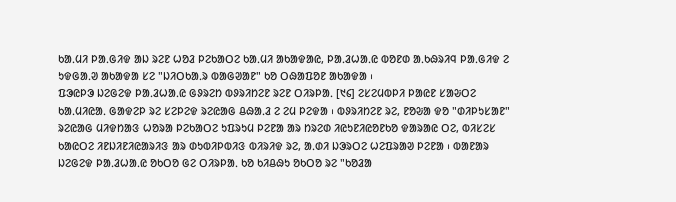ᱠᱟᱹᱢᱤ ᱞᱟᱹᱜᱤᱫ ᱟᱡ ᱨᱮᱱ ᱦᱚᱲ ᱞᱮᱠᱟᱛᱮ ᱠᱟᱹᱢᱤ ᱟᱠᱟᱫᱟᱭ, ᱞᱟᱹᱲᱦᱟᱹᱭ ᱵᱚᱱᱰ ᱟᱹᱠᱷᱨᱤᱧ ᱞᱟᱹᱜᱤᱫ ᱮ ᱩᱫᱜᱟᱹᱣ ᱟᱠᱟᱫᱟ ᱥᱮ "ᱡᱤᱛᱠᱟᱹᱨ ᱵᱟᱜᱣᱟᱱ" ᱠᱚ ᱛᱷᱟᱯᱚᱱ ᱟᱠᱟᱫᱟ ᱾
ᱯᱳᱭᱞᱳ ᱡᱮᱜᱮᱫ ᱞᱟᱹᱲᱦᱟᱹᱭ ᱜᱽᱨᱮᱴ ᱵᱽᱨᱤᱴᱮᱱ ᱨᱮᱱ ᱛᱤᱨᱞᱟᱹ [᱑᱔] ᱮᱥᱮᱢᱵᱞᱤ ᱞᱟᱭᱱ ᱥᱟᱶᱛᱮ ᱠᱟᱹᱢᱤᱭᱟᱹ ᱜᱟᱫᱮᱞ ᱨᱮ ᱥᱮᱞᱮᱫ ᱨᱮᱭᱟᱜ ᱪᱷᱟᱹᱲ ᱮ ᱮᱢ ᱞᱮᱫᱟ ᱾ ᱵᱽᱨᱤᱴᱮᱱ ᱨᱮ, ᱱᱚᱶᱟ ᱫᱚ "ᱰᱤᱞᱩᱥᱟᱱ" ᱨᱮᱭᱟᱜ ᱢᱤᱫᱴᱟᱝ ᱦᱚᱨᱟ ᱞᱮᱠᱟᱛᱮ ᱩᱯᱨᱩᱢ ᱞᱮᱱᱟ ᱟᱨ ᱴᱨᱮᱰ ᱤᱭᱩᱱᱤᱭᱚᱱᱠᱚ ᱫᱟᱨᱟᱭ ᱛᱮ, ᱵᱤᱥᱮᱥ ᱠᱟᱭᱛᱮ ᱤᱱᱡᱤᱱᱤᱭᱟᱨᱤᱝ ᱟᱨ ᱰᱩᱵᱤᱞᱵᱤᱝ ᱵᱤᱨᱤᱫ ᱨᱮ, ᱟᱹᱰᱤ ᱡᱳᱨᱛᱮ ᱦᱮᱯᱨᱟᱣ ᱞᱮᱱᱟ ᱾ ᱵᱟᱱᱟᱨ ᱡᱮᱜᱮᱫ ᱞᱟᱹᱲᱦᱟᱹᱭ ᱚᱠᱛᱚ ᱜᱮ ᱛᱤᱨᱞᱟᱹ ᱠᱚ ᱠᱤᱪᱷᱩ ᱚᱠᱛᱚ ᱨᱮ "ᱠᱚᱲᱟ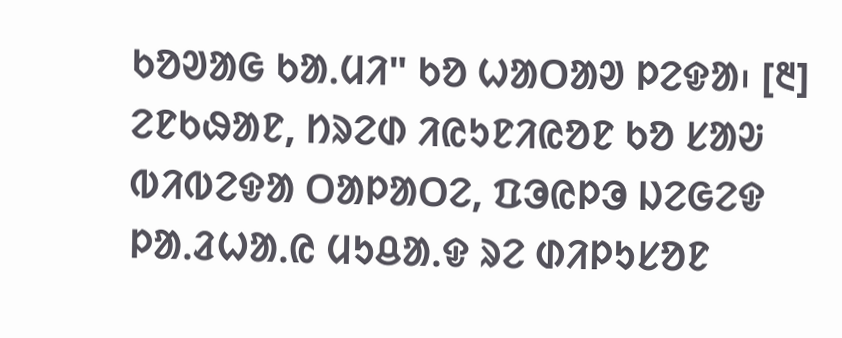ᱠᱚᱣᱟᱜ ᱠᱟᱹᱢᱤ" ᱠᱚ ᱦᱟᱛᱟᱣ ᱞᱮᱫᱟ᱾ [᱓] ᱮᱱᱠᱷᱟᱱ, ᱴᱨᱮᱰ ᱤᱭᱩᱱᱤᱭᱚᱱ ᱠᱚ ᱥᱟᱶ ᱵᱤᱵᱮᱫᱟ ᱛᱟᱞᱟᱛᱮ, ᱯᱳᱭᱞᱳ ᱡᱮᱜᱮᱫ ᱞᱟᱹᱲᱦᱟᱹᱭ ᱢᱩᱪᱟᱹᱫ ᱨᱮ ᱰᱤᱞᱩᱥᱚᱱ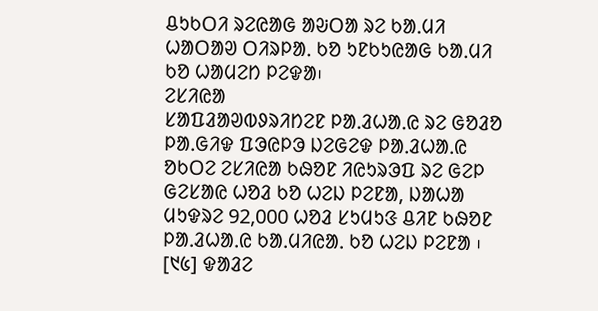ᱪᱩᱠᱛᱤ ᱨᱮᱭᱟᱜ ᱟᱶᱛᱟ ᱨᱮ ᱠᱟᱹᱢᱤ ᱦᱟᱛᱟᱣ ᱛᱤᱨᱞᱟᱹ ᱠᱚ ᱩᱱᱠᱩᱭᱟᱜ ᱠᱟᱹᱢᱤ ᱠᱚ ᱦᱟᱢᱮᱴ ᱞᱮᱫᱟ᱾
ᱮᱥᱤᱭᱟ
ᱥᱟᱯᱲᱟᱣᱵᱽᱨᱤᱴᱮᱱ ᱞᱟᱹᱲᱦᱟᱹᱭ ᱨᱮ ᱜᱚᱲᱚ ᱞᱟᱹᱜᱤᱫ ᱯᱳᱭᱞᱳ ᱡᱮᱜᱮᱫ ᱞᱟᱹᱲᱦᱟᱹᱭ ᱚᱠᱛᱮ ᱮᱥᱤᱭᱟ ᱠᱷᱚᱱ ᱤᱭᱩᱨᱳᱯ ᱨᱮ ᱜᱮᱞ ᱜᱮᱥᱟᱭ ᱦᱚᱲ ᱠᱚ ᱦᱮᱡ ᱞᱮᱱᱟ, ᱡᱟᱦᱟ ᱢᱩᱫᱨᱮ 92,000 ᱦᱚᱲ ᱥᱩᱢᱩᱝ ᱪᱤᱱ ᱠᱷᱚᱱ ᱞᱟᱹᱲᱦᱟᱹᱭ ᱠᱟᱹᱢᱤᱭᱟᱹ ᱠᱚ ᱦᱮᱡ ᱞᱮᱱᱟ ᱾ [᱑᱕] ᱫᱟᱲᱮ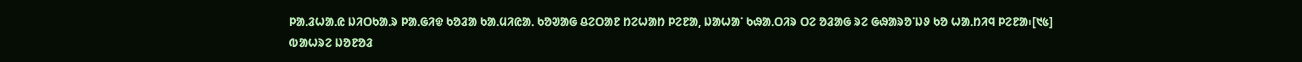ᱞᱟᱹᱲᱦᱟᱹᱭ ᱡᱤᱛᱠᱟᱹᱨ ᱞᱟᱹᱜᱤᱫ ᱠᱚᱲᱟ ᱠᱟᱹᱢᱤᱭᱟᱹ ᱠᱚᱣᱟᱜ ᱪᱮᱛᱟᱱ ᱴᱮᱦᱟᱴ ᱞᱮᱱᱟ, ᱡᱟᱦᱟᱸ ᱠᱷᱟᱹᱛᱤᱨ ᱛᱮ ᱚᱲᱟᱜ ᱨᱮ ᱜᱷᱟᱨᱚᱸᱡᱽ ᱠᱚ ᱦᱟᱹᱴᱤᱧ ᱞᱮᱱᱟ᱾[᱑᱕]
ᱵᱟᱦᱨᱮ ᱡᱚᱱᱚᱲ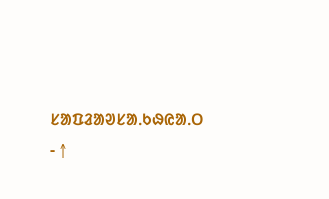ᱥᱟᱯᱲᱟᱣᱥᱟᱹᱠᱷᱭᱟᱹᱛ
- ↑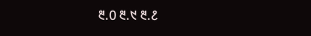᱓.᱐ ᱓.᱑ ᱓.᱒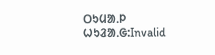ᱛᱩᱢᱟᱹᱞ ᱦᱩᱲᱟᱹᱜ:Invalid